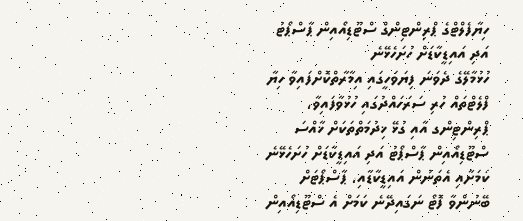ހިޔާފެލްޓްގެ ޕްރިންޓިންގް ސްޓޫޑިއޯއިން ޕާސްޕޯޓު އަދި އައިޑީކާޑަށް ހުށަހެޅޭނެ
ހުޅުމާލޭގެ ދެވަނަ ފިޔަވަހީގައި އިމާރާތްކޮށްފައިވާ ހިޔާ ފްލެޓްތައް ހުރި ސަރަހައްދުގައި ހުޅުވާފައިވާ، ޕްރިންޓިންގ އާއި ގުޅޭ ޚިދުމަތްތަކަށް ޚާއްސަ ސްޓޫޑިއޯއިން ޕާސްޕޯޓު އަދި އައިޑީކާޑަށް ހުށަހެޅޭނެ ކަމަށާއި އެތަނުން އައިޑީކާޑާއި، ޕާސްޕޯޓަށް ބޭނުންވާ ފޮޓޯ ނަގައިދޭނެ ކަމަށް އެ ސްޓޫޑިއޯއިން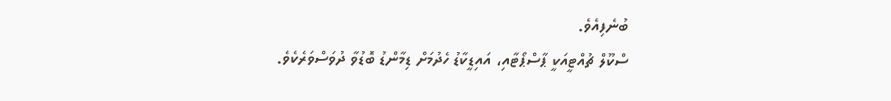ބުނެފިއެވެ.
ސްކޫލް ޗުއްޓީއަކީ ޕާސްޕޯޓާއި، އައިޑީކާޑު ހެދުމަށް ޑިމާންޑު ބޮޑުވާ ދުވަސްވަރެކެވެ.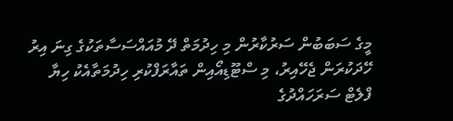މީގެ ސަބަބުން ސަރުކާރުން މި ހިދުމަތް ދޭ މުއައްސަސާތަކުގެ ގިނަ އިރު ހޭދަކުރަން ޖެހޭއިރު، މި ސްޓޫޑިއޯއިން ތައާރަފްކުރި ހިދުމަތާއެކު ހިޔާ ފްލެޓް ސަރަހައްދުގެ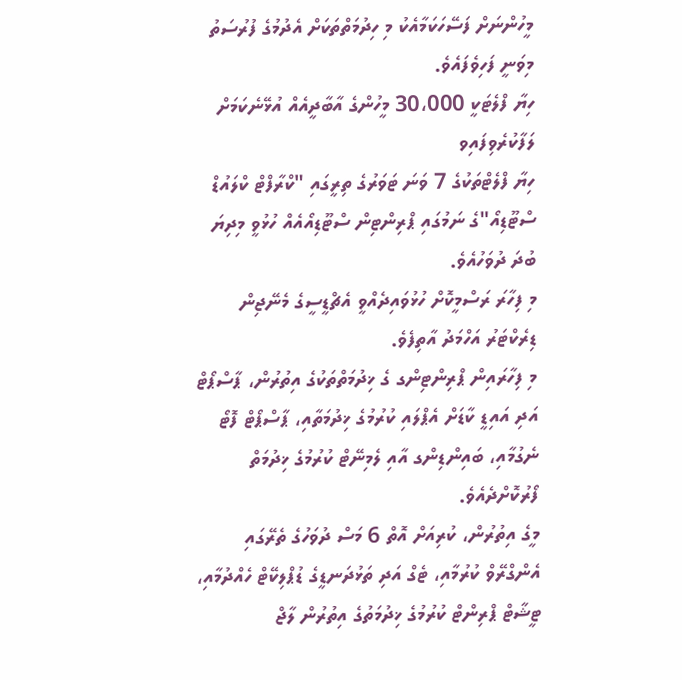މީހުންނަށް ފަސޭހަކަމާއެކު މި ހިދުމަތްތަކަށް އެދުމުގެ ފުރުސަތު މިވަނީ ފަހިވެފައެވެ.
ހިޔާ ފްލެޓަކީ 30،000 މީހުންގެ އާބާދީއެއް އުޅޭނެކަމަށް ލަފާކުރެވިފައިވ
ހިޔާ ފްލެޓްތަކުގެ 7 ވަނަ ޓަވަރުގެ ތިރީގައި "ކްރާފްޓް ކްލައުޑް ސްޓޫޑިއޯ"ގެ ނަމުގައި ޕްރިންޓިން ސްޓޫޑިއޯއެއް ހުޅުވީ މިދިޔަ ބުދަ ދުވަހުއެވެ.
މި ފިހާރަ ރަސްމީކޮށް ހުޅުވައިދެއްވީ އެޗްޑީސީގެ މެނޭޖިން ޑިރެކްޓަރު އަހްމަދު އާތިފެވެ.
މި ފިހާރައިން ޕްރިންޓިންގ ގެ ޚިދުމަތްތަކުގެ އިތުރުން، ޕާސްޕޯޓް އަދި އައިޑީ ކާޑަށް އެޕްލައި ކުރުމުގެ ޚިދުމަތާއި، ޕާސްޕޯޓް ފޮޓޯ ނެގުމާއި، ބައިންޑިންގ އާއި ލެމިނޭޓް ކުރުމުގެ ޚިދުމަތް ފޯރުކޮށްދެއެވެ.
މީގެ އިތުރުން، ކުރިއަށް އޮތް 6 މަސް ދުވަހުގެ ތެރޭގައި އެންގްރޭވް ކުރުމާއި، ޓެގް އަދި ތަޅުދަނޑީގެ ޑުޕްލިކޭޓް ހެއްދުމާއި، ޓީޝާޓް ޕްރިންޓް ކުރުމުގެ ޚިދުމަތުގެ އިތުރުން ލާޖް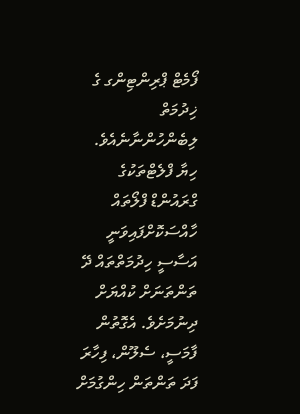ފޯމެޓް ޕްރިންޓިންގ ގެ ޚިދުމަތް ލިބެންހުންނާނެއެވެ.
ހިޔާ ފްލެޓްތަކުގެ ގްރައުންޑް ފްލޯތައް ހާއްސަކޮށްފައިވަނީ އަސާސީ ހިދުމަތްތައް ދޭ ތަންތަނަށް ކުއްޔަށް ދިނުމަށެވެ. އެގޮތުން ފާމަސީ، ސެލޫން، ފިހާރަ ފަދަ ތަންތަން ހިންގުމަށް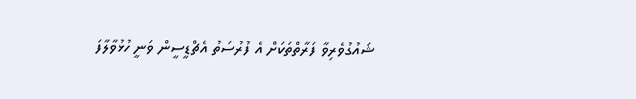ޝައުގުވެރިވާ ފަރާތްތަކަށް އެ ފުރުސަތު އެޗްޑީސީން ވަނީ ހުޅުވާލާފަ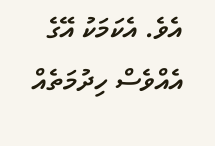އެވެ. އެކަމަކު އޭގެ އެއްވެސް ހިދުމަތެއް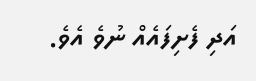އަދި ފެށިފައެއް ނުވެ އެވެ.